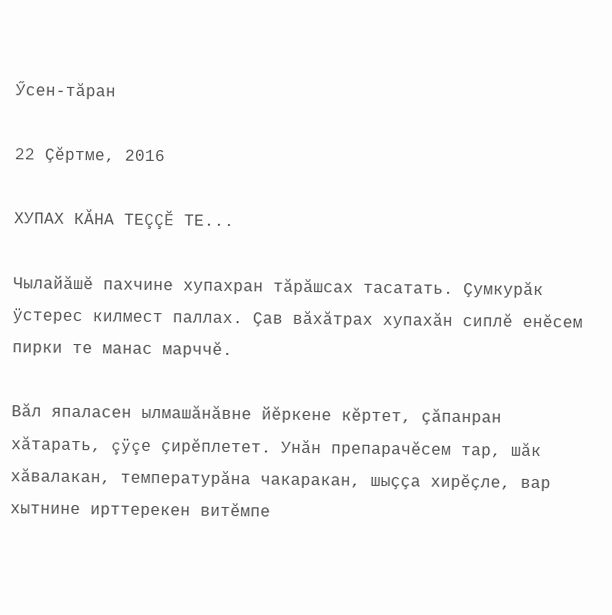Ӳсен-тăран

22 Çĕртме, 2016

ХУПАХ КĂНА ТЕÇÇĔ ТЕ...

Чылайăшĕ пахчине хупахран тăрăшсах тасатать. Çумкурăк ÿстерес килмест паллах. Çав вăхăтрах хупахăн сиплĕ енĕсем пирки те манас марччĕ.

Вăл япаласен ылмашăнăвне йĕркене кĕртет, çăпанран хăтарать, çÿçе çирĕплетет. Унăн препарачĕсем тар, шăк хăвалакан, температурăна чакаракан, шыççа хирĕçле, вар хытнине ирттерекен витĕмпе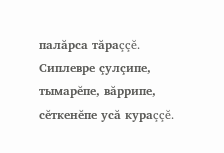палăрса тăраççĕ. Сиплевре çулçипе, тымарĕпе, вăррипе, сĕткенĕпе усă кураççĕ.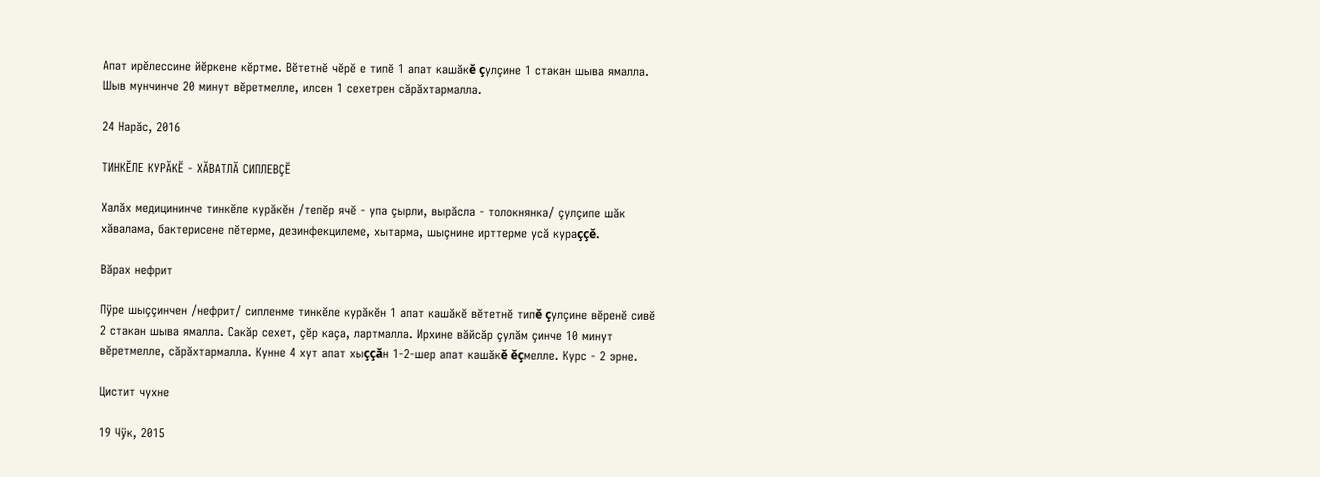Апат ирĕлессине йĕркене кĕртме. Вĕтетнĕ чĕрĕ е типĕ 1 апат кашăкĕ çулçине 1 стакан шыва ямалла. Шыв мунчинче 20 минут вĕретмелле, илсен 1 сехетрен сăрăхтармалла.

24 Нарăс, 2016

ТИНКĔЛЕ КУРĂКĔ - ХĂВАТЛĂ СИПЛЕВÇĔ

Халăх медицининче тинкĕле курăкĕн /тепĕр ячĕ - упа çырли, вырăсла - толокнянка/ çулçипе шăк хăвалама, бактерисене пĕтерме, дезинфекцилеме, хытарма, шыçнине ирттерме усă кураççĕ.

Вăрах нефрит

Пÿре шыççинчен /нефрит/ сипленме тинкĕле курăкĕн 1 апат кашăкĕ вĕтетнĕ типĕ çулçине вĕренĕ сивĕ 2 стакан шыва ямалла. Сакăр сехет, çĕр каçа, лартмалла. Ирхине вăйсăр çулăм çинче 10 минут вĕретмелле, сăрăхтармалла. Кунне 4 хут апат хыççăн 1-2-шер апат кашăкĕ ĕçмелле. Курс - 2 эрне.

Цистит чухне

19 Чÿк, 2015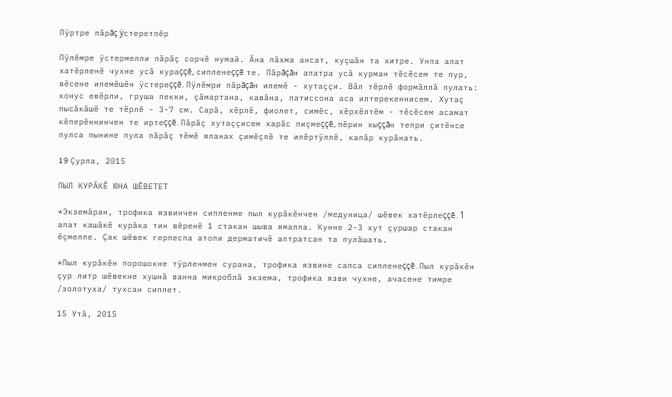Пÿртре пăрăç ÿстеретпĕр

Пÿлĕмре ÿстермелли пăрăç сорчĕ нумай. Ăна пăхма ансат, куçшăн та хитре. Унпа апат хатĕрленĕ чухне усă кураççĕ, сипленеççĕ те. Пăрăçăн апатра усă курман тĕсĕсем те пур, вĕсене илемĕшĕн ÿстереççĕ. Пÿлĕмри пăрăçăн илемĕ - хутаççи. Вăл тĕрлĕ формăллă пулать: конус евĕрли, груша пекки, çăмартана, кавăна, патиссона аса илтерекеннисем. Хутаç пысăкăшĕ те тĕрлĕ - 3-7 см. Сарă, хĕрлĕ, фиолет, симĕс, хĕрхĕлтĕм - тĕсĕсем асамат кĕперĕннинчен те иртеççĕ. Пăрăç хутаççисем харăс пиçмеççĕ, пĕрин хыççăн тепри çитĕнсе пулса пынине пула пăрăç тĕмĕ яланах çимĕçлĕ те илĕртÿллĕ, капăр курăнать.

19 Çурла, 2015

ПЫЛ КУРĂКĔ ЮНА ШĔВЕТЕТ

*Экземăран, трофика язвинчен сипленме пыл курăкĕнчен /медуница/ шĕвек хатĕрлеççĕ. 1 апат кашăкĕ курăка тин вĕренĕ 1 стакан шыва ямалла. Кунне 2-3 хут çуршар стакан ĕçмелле. Çак шĕвек герпеспа атопи дерматичĕ аптратсан та пулăшать.

*Пыл курăкĕн порошокне тÿрленмен сурана, трофика язвине сапса сипленеççĕ. Пыл курăкĕн çур литр шĕвекне хушнă ванна микроблă экзема, трофика язви чухне, ачасене тимре /золотуха/ тухсан сиплет.

15 Утă, 2015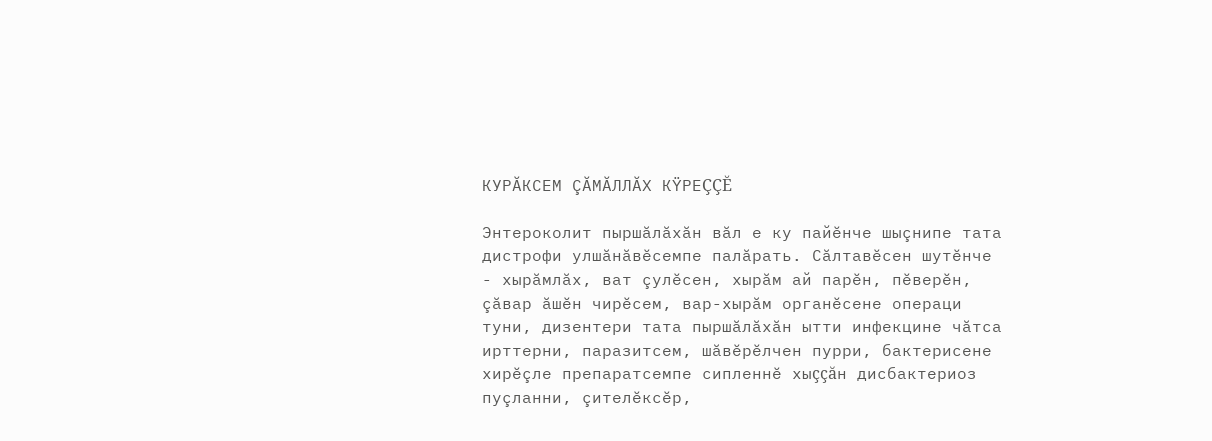КУРĂКСЕМ ÇĂМĂЛЛĂХ КŸРЕÇÇĔ

Энтероколит пыршăлăхăн вăл е ку пайĕнче шыçнипе тата дистрофи улшăнăвĕсемпе палăрать. Сăлтавĕсен шутĕнче - хырăмлăх, ват çулĕсен, хырăм ай парĕн, пĕверĕн, çăвар ăшĕн чирĕсем, вар-хырăм органĕсене операци туни, дизентери тата пыршăлăхăн ытти инфекцине чăтса ирттерни, паразитсем, шăвĕрĕлчен пурри, бактерисене хирĕçле препаратсемпе сипленнĕ хыççăн дисбактериоз пуçланни, çителĕксĕр,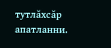тутлăхсăр апатланни.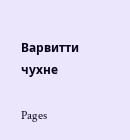Варвитти чухне

Pages